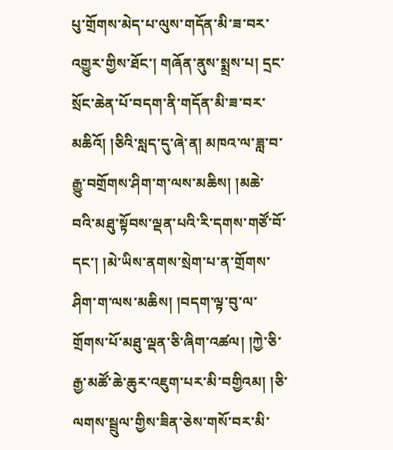པུ་གྲོགས་མེད་པ་ལུས་གདོན་མི་ཟ་བར་འགྱུར་གྱིས་ཐོང་། གཞོན་ནུས་སྨྲས་པ། དྲང་སྲོང་ཆེན་པོ་བདག་ནི་གདོན་མི་ཟ་བར་མཆིའོ། །ཅིའི་སླད་དུ་ཞེ་ན། མཁའ་ལ་ཟླ་བ་རྒྱུ་བགྲོགས་ཤིག་ག་ལས་མཆིས། །མཆེ་བའི་མཐུ་སྟོབས་ལྡན་པའི་རི་དགས་གཙོ་བོ་དང་། །མེ་ཡིས་ནགས་སྲེག་པ་ན་གྲོགས་ཤིག་ག་ལས་མཆིས། །བདག་ལྟ་བུ་ལ་གྲོགས་པོ་མཐུ་ལྡན་ཅི་ཞིག་འཚལ། །ཀྱེ་ཅི་རྒྱ་མཚོ་ཆེ་ཆུར་འཇུག་པར་མི་བགྱིའམ། །ཅི་ལགས་སྦྲུལ་གྱིས་ཟིན་ཅེས་གསོ་བར་མི་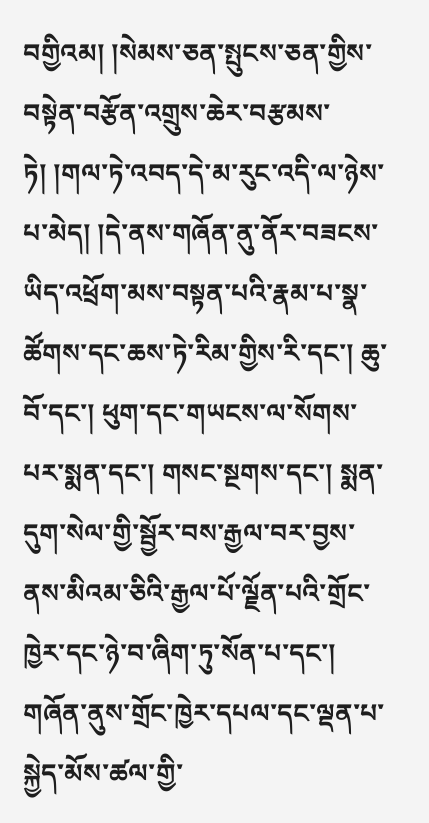བགྱིའམ། །སེམས་ཅན་སྤུངས་ཅན་གྱིས་བསྟེན་བརྩོན་འགྲུས་ཆེར་བརྩམས་ཏེ། །གལ་ཏེ་འབད་དེ་མ་རུང་འདི་ལ་ཉེས་པ་མེད། །དེ་ནས་གཞོན་ནུ་ནོར་བཟངས་ཡིད་འཕྲོག་མས་བསྟན་པའི་རྣམ་པ་སྣ་ཚོགས་དང་ཆས་ཏེ་རིམ་གྱིས་རི་དང་། ཆུ་བོ་དང་། ཕུག་དང་གཡངས་ལ་སོགས་པར་སྨན་དང་། གསང་སྔགས་དང་། སྨན་དུག་སེལ་གྱི་སྦྱོར་བས་རྒྱལ་བར་བྱས་ནས་མིའམ་ཅིའི་རྒྱལ་པོ་ལྗོན་པའི་གྲོང་ཁྱེར་དང་ཉེ་བ་ཞིག་ཏུ་སོན་པ་དང་། གཞོན་ནུས་གྲོང་ཁྱེར་དཔལ་དང་ལྡན་པ་སྐྱེད་མོས་ཚལ་གྱི་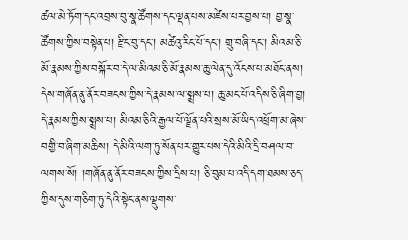ཚལ་མེ་ཏོག་དང་འབྲས་བུ་སྣ་ཚོགས་དང་ལྡན་པས་མཛེས་པར་བྱས་པ། བྱ་སྣ་ཚོགས་ཀྱིས་བསྟེན་པ། རྫིང་བུ་དང་། མཚེའུ་རིང་པོ་དང་། གྲུ་བཞི་དང་། མིའམ་ཅི་མོ་རྣམས་ཀྱིས་བསྐོར་བ་དེ་ལ་མིའམ་ཅི་མོ་རྣམས་ཆུ་ལེན་དུ་འོངས་པ་མཐོང་ནས། དེས་གཞོན་ནུ་ནོར་བཟངས་ཀྱིས་དེ་རྣམས་ལ་སྨྲས་པ། ཆུ་མང་པོ་འདིས་ཅི་ཞིག་བྱ། དེ་རྣམས་ཀྱིས་སྨྲས་པ། མིའམ་ཅིའི་རྒྱལ་པོ་ལྗོན་པའི་སྲས་མོ་ཡིད་འཕྲོག་མ་ཞེས་བགྱི་བ་ཞིག་མཆིས། དེ་མིའི་ལག་ཏུ་སོན་པར་གྱུར་པས་དེའི་མིའི་དྲི་བཤལ་བ་ལགས་སོ། །གཞོན་ནུ་ནོར་བཟངས་ཀྱིས་དྲིས་པ། ཅི་བུམ་པ་འདི་དག་ཐམས་ཅད་ཀྱིས་དུས་གཅིག་ཏུ་དེའི་སྟེང་ནས་ལྡུགས་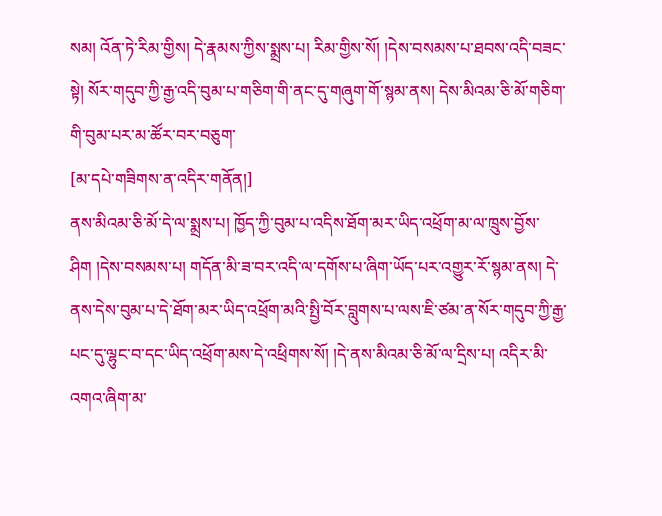སམ། འོན་ཏེ་རིམ་གྱིས། དེ་རྣམས་ཀྱིས་སྨྲས་པ། རིམ་གྱིས་སོ། །དེས་བསམས་པ་ཐབས་འདི་བཟང་སྟེ། སོར་གདུབ་ཀྱི་རྒྱ་འདི་བུམ་པ་གཅིག་གི་ནང་དུ་གཞུག་གོ་སྙམ་ནས། དེས་མིའམ་ཅི་མོ་གཅིག་གི་བུམ་པར་མ་ཚོར་བར་བཅུག་
[མ་དཔེ་གཟིགས་ན་འདིར་གནོན།]
ནས་མིའམ་ཅི་མོ་དེ་ལ་སྨྲས་པ། ཁྱོད་ཀྱི་བུམ་པ་འདིས་ཐོག་མར་ཡིད་འཕྲོག་མ་ལ་ཁྲུས་བྱོས་ཤིག །དེས་བསམས་པ། གདོན་མི་ཟ་བར་འདི་ལ་དགོས་པ་ཞིག་ཡོད་པར་འགྱུར་རོ་སྙམ་ནས། དེ་ནས་དེས་བུམ་པ་དེ་ཐོག་མར་ཡིད་འཕྲོག་མའི་སྤྱི་བོར་བླུགས་པ་ལས་ཇི་ཙམ་ན་སོར་གདུབ་ཀྱི་རྒྱ་པང་དུ་ལྷུང་བ་དང་ཡིད་འཕྲོག་མས་དེ་འཕྲིགས་སོ། །དེ་ནས་མིའམ་ཅི་མོ་ལ་དྲིས་པ། འདིར་མི་འགའ་ཞིག་མ་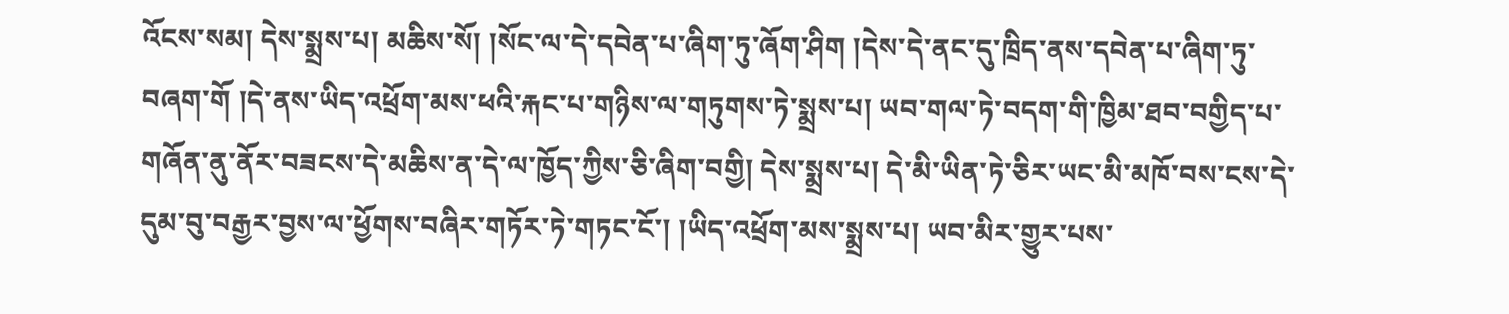འོངས་སམ། དེས་སྨྲས་པ། མཆིས་སོ། །སོང་ལ་དེ་དབེན་པ་ཞིག་ཏུ་ཞོག་ཤིག །དེས་དེ་ནང་དུ་ཁྲིད་ནས་དབེན་པ་ཞིག་ཏུ་བཞག་གོ །དེ་ནས་ཡིད་འཕྲོག་མས་ཕའི་རྐང་པ་གཉིས་ལ་གཏུགས་ཏེ་སྨྲས་པ། ཡབ་གལ་ཏེ་བདག་གི་ཁྱིམ་ཐབ་བགྱིད་པ་གཞོན་ནུ་ནོར་བཟངས་དེ་མཆིས་ན་དེ་ལ་ཁྱོད་ཀྱིས་ཅི་ཞིག་བགྱི། དེས་སྨྲས་པ། དེ་མི་ཡིན་ཏེ་ཅིར་ཡང་མི་མཁོ་བས་ངས་དེ་དུམ་བུ་བརྒྱར་བྱས་ལ་ཕྱོགས་བཞིར་གཏོར་ཏེ་གཏང་ངོ་། །ཡིད་འཕྲོག་མས་སྨྲས་པ། ཡབ་མིར་གྱུར་པས་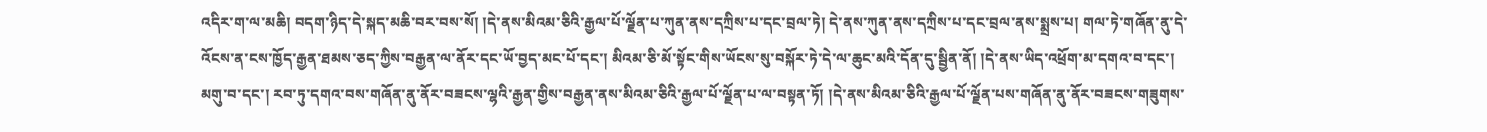འདིར་ག་ལ་མཆི། བདག་ཉིད་དེ་སྐད་མཆི་བར་བས་སོ། །དེ་ནས་མིའམ་ཅིའི་རྒྱལ་པོ་ལྗོན་པ་ཀུན་ནས་དཀྲིས་པ་དང་བྲལ་ཏེ། དེ་ནས་ཀུན་ནས་དཀྲིས་པ་དང་བྲལ་ནས་སྨྲས་པ། གལ་ཏེ་གཞོན་ནུ་དེ་འོངས་ན་ངས་ཁྱོད་རྒྱན་ཐམས་ཅད་ཀྱིས་བརྒྱན་ལ་ནོར་དང་ཡོ་བྱད་མང་པོ་དང་། མིའམ་ཅི་མོ་སྟོང་གིས་ཡོངས་སུ་བསྐོར་ཏེ་དེ་ལ་ཆུང་མའི་དོན་དུ་སྦྱིན་ནོ། །དེ་ནས་ཡིད་འཕྲོག་མ་དགའ་བ་དང་། མགུ་བ་དང་། རབ་ཏུ་དགའ་བས་གཞོན་ནུ་ནོར་བཟངས་ལྷའི་རྒྱན་གྱིས་བརྒྱན་ནས་མིའམ་ཅིའི་རྒྱལ་པོ་ལྗོན་པ་ལ་བསྟན་ཏོ། །དེ་ནས་མིའམ་ཅིའི་རྒྱལ་པོ་ལྗོན་པས་གཞོན་ནུ་ནོར་བཟངས་གཟུགས་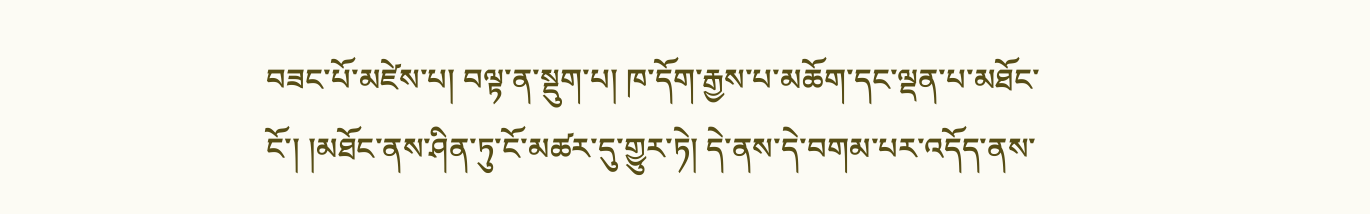བཟང་པོ་མཛེས་པ། བལྟ་ན་སྡུག་པ། ཁ་དོག་རྒྱས་པ་མཆོག་དང་ལྡན་པ་མཐོང་ངོ་། །མཐོང་ནས་ཤིན་ཏུ་ངོ་མཚར་དུ་གྱུར་ཏེ། དེ་ནས་དེ་བགམ་པར་འདོད་ནས་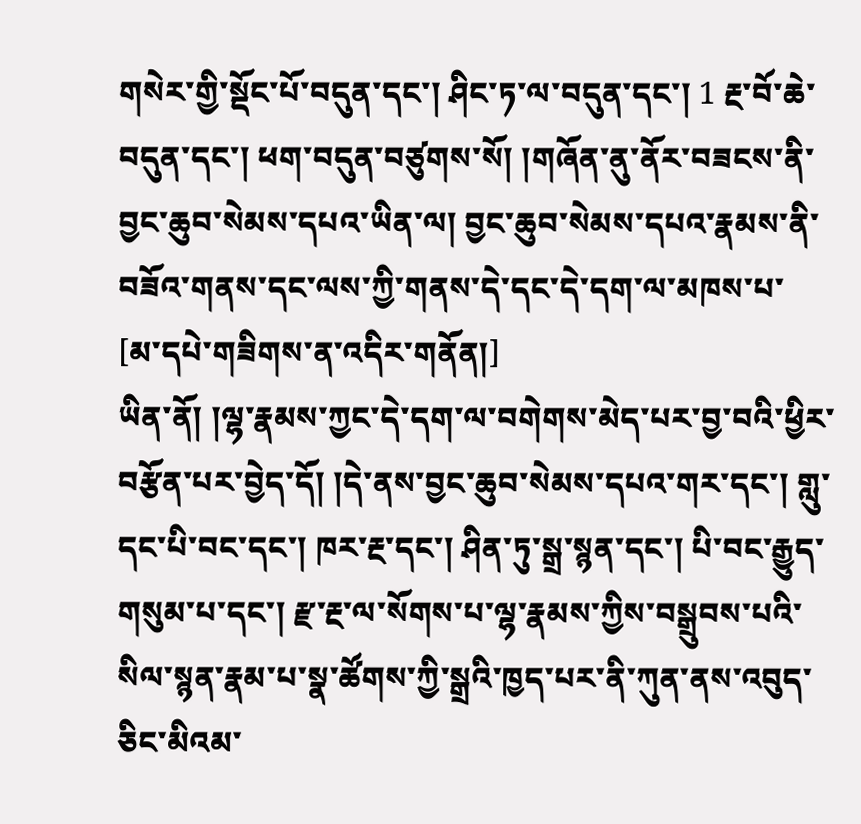གསེར་གྱི་སྡོང་པོ་བདུན་དང་། ཤིང་ཏ་ལ་བདུན་དང་། 1 རྔ་བོ་ཆེ་བདུན་དང་། ཕག་བདུན་བཙུགས་སོ། །གཞོན་ནུ་ནོར་བཟངས་ནི་བྱང་ཆུབ་སེམས་དཔའ་ཡིན་ལ། བྱང་ཆུབ་སེམས་དཔའ་རྣམས་ནི་བཟོའ་གནས་དང་ལས་ཀྱི་གནས་དེ་དང་དེ་དག་ལ་མཁས་པ་
[མ་དཔེ་གཟིགས་ན་འདིར་གནོན།]
ཡིན་ནོ། །ལྷ་རྣམས་ཀྱང་དེ་དག་ལ་བགེགས་མེད་པར་བྱ་བའི་ཕྱིར་བརྩོན་པར་བྱེད་དོ། །དེ་ནས་བྱང་ཆུབ་སེམས་དཔའ་གར་དང་། གླུ་དང་པི་བང་དང་། ཁར་རྔ་དང་། ཤིན་ཏུ་སྒྲ་སྙན་དང་། པི་བང་རྒྱུད་གསུམ་པ་དང་། རྫ་རྔ་ལ་སོགས་པ་ལྷ་རྣམས་ཀྱིས་བསྒྲུབས་པའི་སིལ་སྙན་རྣམ་པ་སྣ་ཚོགས་ཀྱི་སྒྲའི་ཁྱད་པར་ནི་ཀུན་ནས་འབུད་ཅིང་མིའམ་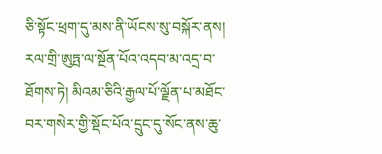ཅི་སྟོང་ཕྲག་དུ་མས་ནི་ཡོངས་སུ་བསྐོར་ནས། རལ་གྲི་ཨུཏྤ་ལ་སྔོན་པོའ་འདབ་མ་འདྲ་བ་ཐོགས་ཏེ། མིའམ་ཅིའི་རྒྱལ་པོ་ལྗོན་པ་མཐོང་བར་གསེར་གྱི་སྡོང་པོའ་དྲུང་དུ་སོང་ནས་ཆུ་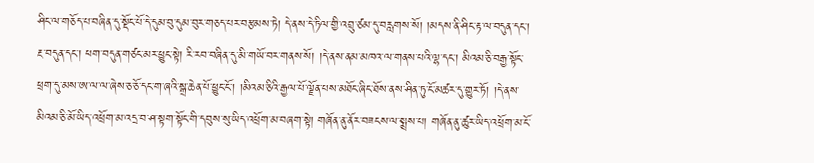ཤིང་ལ་གཅོད་པ་བཞིན་དུ་སྡོང་པོ་དེ་དུམ་བུ་དུམ་བུར་གཅད་པར་བརྩམས་ཏེ། དེ་ནས་དེ་ཏིལ་གྱི་འབྲུ་ཙམ་དུ་བརླགས་སོ། །མདས་ནི་ཤིང་རྟ་ལ་བདུན་དང་། རྔ་བདུན་དང་། ཕག་བདུན་གཙང་མར་ཕྱུང་སྟེ། རི་རབ་བཞིན་དུ་མི་གཡོ་བར་གནས་སོ། །དེ་ནས་ནམ་མཁའ་ལ་གནས་པའི་ལྷ་དང་། མིའམ་ཅི་བརྒྱ་སྟོང་ཕྲག་དུ་མས་ཨ་ལ་ལ་ཞེས་ཅ་ཅོ་དང་ག་ཞའི་སྒྲ་ཆེན་པོ་ཕྱུང་ངོ་། །མིའམ་ཅིའི་རྒྱལ་པོ་ལྗོན་པས་མཐོང་ཞིང་ཐོས་ནས་ཤིན་ཏུ་ངོ་མཚར་དུ་གྱུར་ཏོ། །དེ་ནས་མིའམ་ཅི་མོ་ཡིད་འཕྲོག་མ་འདྲ་བ་ཤ་སྟག་སྟོང་གི་དབུས་སུ་ཡིད་འཕྲོག་མ་བཞག་སྟེ། གཞོན་ནུ་ནོར་བཟངས་ལ་སྨྲས་པ། གཞོན་ནུ་ཚུར་ཡིད་འཕྲོག་མ་ངོ་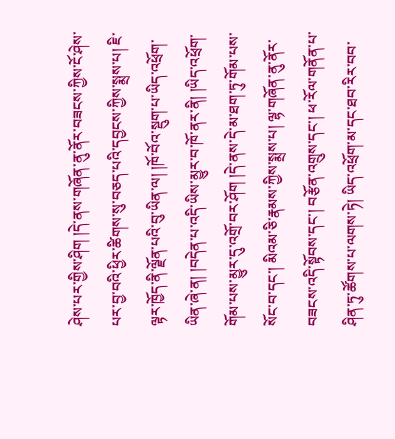ཤེས་པར་གྱིས་ཤིག །དེ་ནས་གཞོན་ནུ་ནོར་བཟངས་ཀྱིས་ངོ་ཤེས་པར་བྱ་བའི་ཕྱིར་ཚིགས་སུ་བཅད་པའི་དབྱངས་ཀྱིས་སྨྲས་པ། ཇི་ལྟར་ཁྱོད་ནི་ལྗོན་པའི་བུ་ཡིན་ལ། །ཁོ་བོའ་སྡུག་པ་ཡིད་འཕྲོག་ཡིན་ཞེ་ན། །བདེན་པ་འདི་ཡིས་མྱུར་བ་ཁོ་ནར་ནི། །ཡིད་འཕྲོག་གོམ་པས་མྱུར་དུ་འགྲོ་བར་ཤོག །དེ་ནས་དེ་མ་ཐག་ཏུ་གོམ་པས་སོང་བ་དང་། མིའམ་ཅི་རྣམས་ཀྱིས་སྨྲས་པ། ལྷ་གཞོན་ནུ་ནོར་བཟངས་འདི་སྟོབས་དང་། བརྩོན་འགྲུས་དང་། ཕ་རོལ་གནོན་པ་ཤིན་ཏུ་ཚོགས་པ་ལགས་ཏེ། ཡིད་འཕྲོག་མ་དང་ཐབ་རིར་བབ་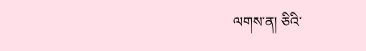ལགས་ན། ཅིའི་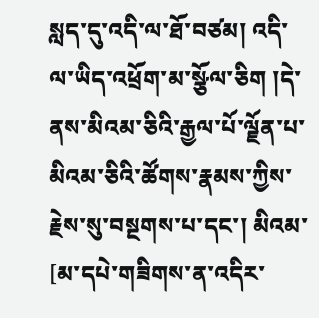སླད་དུ་འདི་ལ་ཐོ་བཙམ། འདི་ལ་ཡིད་འཕྲོག་མ་སྩོལ་ཅིག །དེ་ནས་མིའམ་ཅིའི་རྒྱལ་པོ་ལྗོན་པ་མིའམ་ཅིའི་ཚོགས་རྣམས་ཀྱིས་རྗེས་སུ་བསྔགས་པ་དང་། མིའམ་
[མ་དཔེ་གཟིགས་ན་འདིར་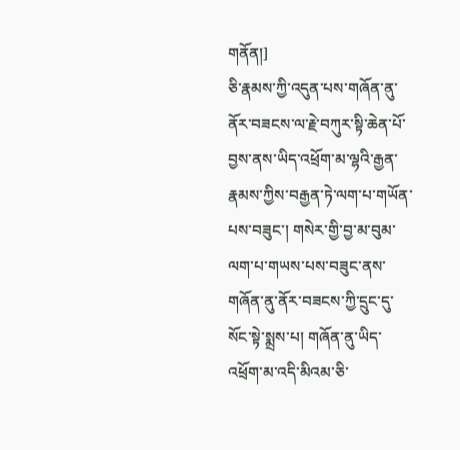གནོན།]
ཅི་རྣམས་ཀྱི་འདུན་པས་གཞོན་ནུ་ནོར་བཟངས་ལ་རྗེ་བཀུར་སྟི་ཆེན་པོ་བྱས་ནས་ཡིད་འཕྲོག་མ་ལྷའི་རྒྱན་རྣམས་ཀྱིས་བརྒྱན་ཏེ་ལག་པ་གཡོན་པས་བཟུང་། གསེར་གྱི་བྱ་མ་བུམ་ལག་པ་གཡས་པས་བཟུང་ནས་གཞོན་ནུ་ནོར་བཟངས་ཀྱི་དྲུང་དུ་སོང་སྟེ་སྨྲས་པ། གཞོན་ནུ་ཡིད་འཕྲོག་མ་འདི་མིའམ་ཅི་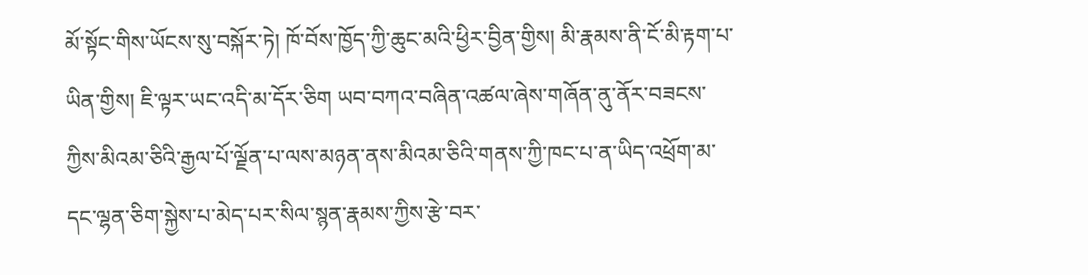མོ་སྟོང་གིས་ཡོངས་སུ་བསྐོར་ཏེ། ཁོ་བོས་ཁྱོད་ཀྱི་ཆུང་མའི་ཕྱིར་བྱིན་གྱིས། མི་རྣམས་ནི་ངོ་མི་རྟག་པ་ཡིན་གྱིས། ཇི་ལྟར་ཡང་འདི་མ་དོར་ཅིག ཡབ་བཀའ་བཞིན་འཚལ་ཞེས་གཞོན་ནུ་ནོར་བཟངས་ཀྱིས་མིའམ་ཅིའི་རྒྱལ་པོ་ལྗོན་པ་ལས་མཉན་ནས་མིའམ་ཅིའི་གནས་ཀྱི་ཁང་པ་ན་ཡིད་འཕྲོག་མ་དང་ལྷན་ཅིག་སྐྱེས་པ་མེད་པར་སིལ་སྙན་རྣམས་ཀྱིས་རྩེ་བར་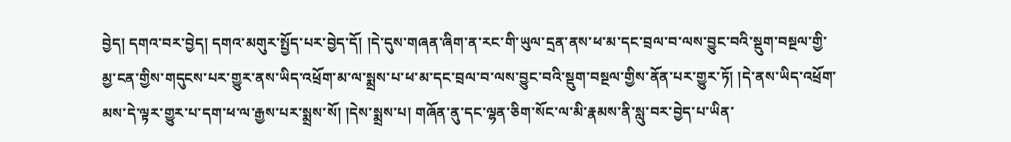བྱེད། དགའ་བར་བྱེད། དགའ་མགུར་སྤྱོད་པར་བྱེད་དོ། །དེ་དུས་གཞན་ཞིག་ན་རང་གི་ཡུལ་དྲན་ནས་ཕ་མ་དང་བྲལ་བ་ལས་བྱུང་བའི་སྡུག་བསྔལ་གྱི་མྱ་ངན་གྱིས་གདུངས་པར་གྱུར་ནས་ཡིད་འཕྲོག་མ་ལ་སྨྲས་པ་ཕ་མ་དང་བྲལ་བ་ལས་བྱུང་བའི་སྡུག་བསྔལ་གྱིས་ནོན་པར་གྱུར་ཏོ། །དེ་ནས་ཡིད་འཕྲོག་མས་དེ་ལྟར་གྱུར་པ་དག་ཕ་ལ་རྒྱས་པར་སྨྲས་སོ། །དེས་སྨྲས་པ། གཞོན་ནུ་དང་ལྷན་ཅིག་སོང་ལ་མི་རྣམས་ནི་སླུ་བར་བྱེད་པ་ཡིན་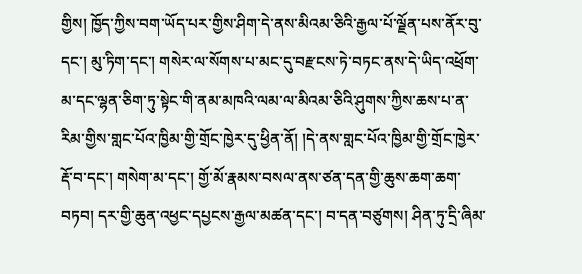གྱིས། ཁྱོད་ཀྱིས་བག་ཡོད་པར་གྱིས་ཤིག་དེ་ནས་མིའམ་ཅིའི་རྒྱལ་པོ་ལྗོན་པས་ནོར་བུ་དང་། མུ་ཏིག་དང་། གསེར་ལ་སོགས་པ་མང་དུ་བརྫངས་ཏེ་བཏང་ནས་དེ་ཡིད་འཕྲོག་མ་དང་ལྷན་ཅིག་ཏུ་སྟེང་གི་ནམ་མཁའི་ལམ་ལ་མིའམ་ཅིའི་ཤུགས་ཀྱིས་ཆས་པ་ན་རིམ་གྱིས་གླང་པོའ་ཁྱིམ་གྱི་གྲོང་ཁྱེར་དུ་ཕྱིན་ནོ། །དེ་ནས་གླང་པོའ་ཁྱིམ་གྱི་གྲོང་ཁྱེར་རྡོ་བ་དང་། གསེག་མ་དང་། གྱོ་མོ་རྣམས་བསལ་ནས་ཙན་དན་གྱི་ཆུས་ཆག་ཆག་བཏབ། དར་གྱི་ཆུན་འཕྱང་དཔྱངས་རྒྱལ་མཚན་དང་། བ་དན་བཙུགས། ཤིན་ཏུ་དྲི་ཞིམ་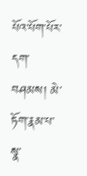པོའ་པོག་པོར་དག་བཤམས། མེ་ཏོག་རྣམ་པ་སྣ་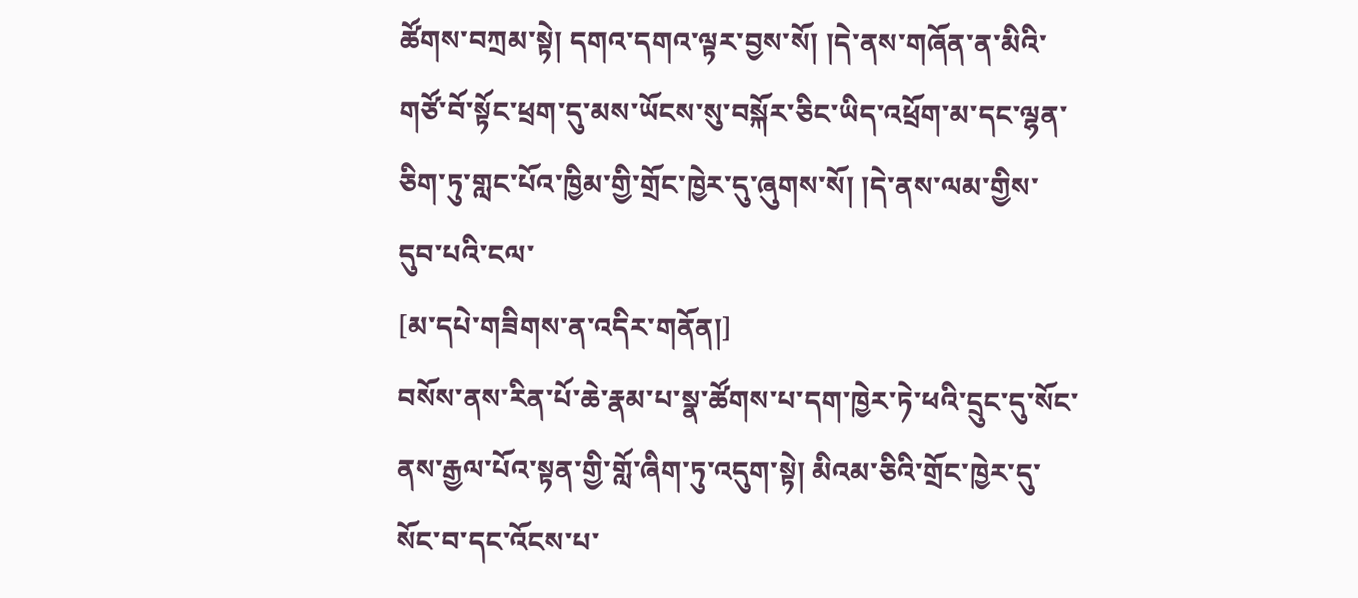ཚོགས་བཀྲམ་སྟེ། དགའ་དགའ་ལྟར་བྱས་སོ། །དེ་ནས་གཞོན་ན་མིའི་གཙོ་བོ་སྟོང་ཕྲག་དུ་མས་ཡོངས་སུ་བསྐོར་ཅིང་ཡིད་འཕྲོག་མ་དང་ལྷན་ཅིག་ཏུ་གླང་པོའ་ཁྱིམ་གྱི་གྲོང་ཁྱེར་དུ་ཞུགས་སོ། །དེ་ནས་ལམ་གྱིས་དུབ་པའི་ངལ་
[མ་དཔེ་གཟིགས་ན་འདིར་གནོན།]
བསོས་ནས་རིན་པོ་ཆེ་རྣམ་པ་སྣ་ཚོགས་པ་དག་ཁྱེར་ཏེ་ཕའི་དྲུང་དུ་སོང་ནས་རྒྱལ་པོའ་སྟན་གྱི་གློ་ཞིག་ཏུ་འདུག་སྟེ། མིའམ་ཅིའི་གྲོང་ཁྱེར་དུ་སོང་བ་དང་འོངས་པ་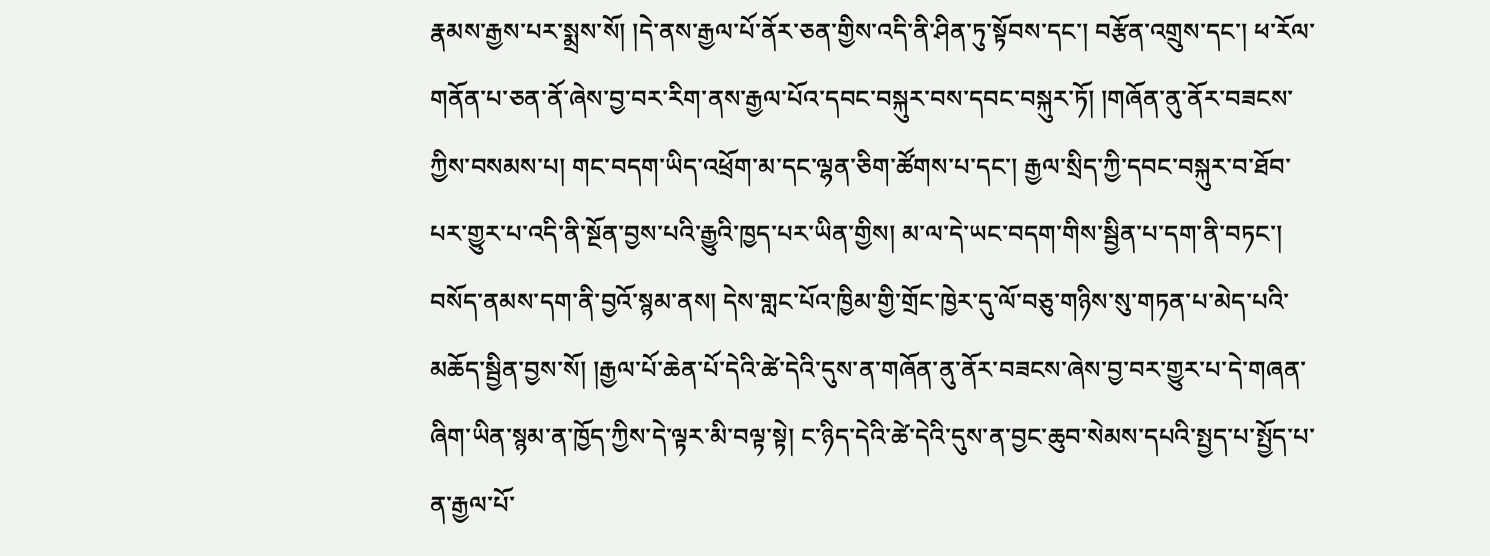རྣམས་རྒྱས་པར་སྨྲས་སོ། །དེ་ནས་རྒྱལ་པོ་ནོར་ཅན་གྱིས་འདི་ནི་ཤིན་ཏུ་སྟོབས་དང་། བརྩོན་འགྲུས་དང་། ཕ་རོལ་གནོན་པ་ཅན་ནོ་ཞེས་བྱ་བར་རིག་ནས་རྒྱལ་པོའ་དབང་བསྐུར་བས་དབང་བསྐུར་ཏོ། །གཞོན་ནུ་ནོར་བཟངས་ཀྱིས་བསམས་པ། གང་བདག་ཡིད་འཕྲོག་མ་དང་ལྷན་ཅིག་ཚོགས་པ་དང་། རྒྱལ་སྲིད་ཀྱི་དབང་བསྐུར་བ་ཐོབ་པར་གྱུར་པ་འདི་ནི་སྔོན་བྱས་པའི་རྒྱུའི་ཁྱད་པར་ཡིན་གྱིས། མ་ལ་དེ་ཡང་བདག་གིས་སྦྱིན་པ་དག་ནི་བཏང་། བསོད་ནམས་དག་ནི་བྱའོ་སྙམ་ནས། དེས་གླང་པོའ་ཁྱིམ་གྱི་གྲོང་ཁྱེར་དུ་ལོ་བཅུ་གཉིས་སུ་གཏན་པ་མེད་པའི་མཆོད་སྦྱིན་བྱས་སོ། །རྒྱལ་པོ་ཆེན་པོ་དེའི་ཚེ་དེའི་དུས་ན་གཞོན་ནུ་ནོར་བཟངས་ཞེས་བྱ་བར་གྱུར་པ་དེ་གཞན་ཞིག་ཡིན་སྙམ་ན་ཁྱོད་ཀྱིས་དེ་ལྟར་མི་བལྟ་སྟེ། ང་ཉིད་དེའི་ཚེ་དེའི་དུས་ན་བྱང་ཆུབ་སེམས་དཔའི་སྤྱད་པ་སྤྱོད་པ་ན་རྒྱལ་པོ་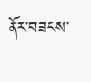ནོར་བཟངས་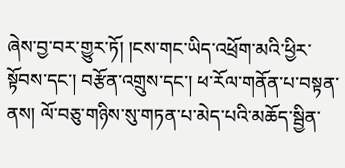ཞེས་བྱ་བར་གྱུར་ཏོ། །ངས་གང་ཡིད་འཕྲོག་མའི་ཕྱིར་སྟོབས་དང་། བརྩོན་འགྲུས་དང་། ཕ་རོལ་གནོན་པ་བསྟན་ནས། ལོ་བཅུ་གཉིས་སུ་གཏན་པ་མེད་པའི་མཆོད་སྦྱིན་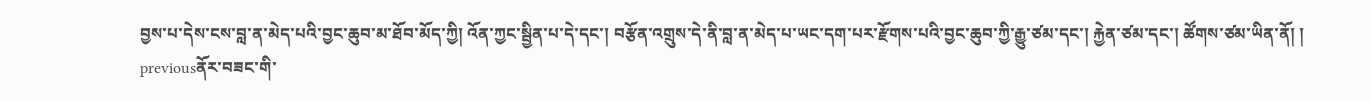བྱས་པ་དེས་ངས་བླ་ན་མེད་པའི་བྱང་ཆུབ་མ་ཐོབ་མོད་ཀྱི། འོན་ཀྱང་སྦྱིན་པ་དེ་དང་། བརྩོན་འགྲུས་དེ་ནི་བླ་ན་མེད་པ་ཡང་དག་པར་རྫོགས་པའི་བྱང་ཆུབ་ཀྱི་རྒྱུ་ཙམ་དང་། རྐྱེན་ཙམ་དང་། ཚོགས་ཙམ་ཡིན་ནོ། །
previousནོར་བཟང་གི་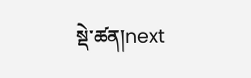སྡེ་ཚན།next